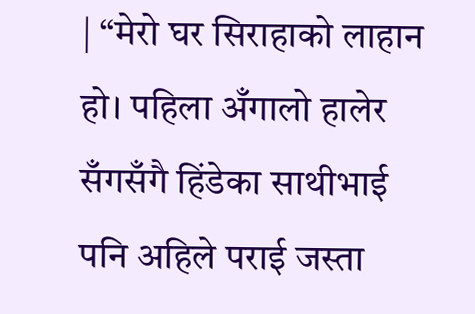| “मेरो घर सिराहाको लाहान हो। पहिला अँगालो हालेर सँगसँगै हिंडेका साथीभाई पनि अहिले पराई जस्ता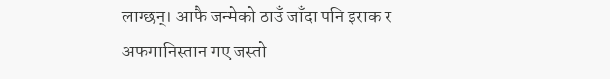लाग्छन्। आफै जन्मेको ठाउँ जाँदा पनि इराक र अफगानिस्तान गए जस्तो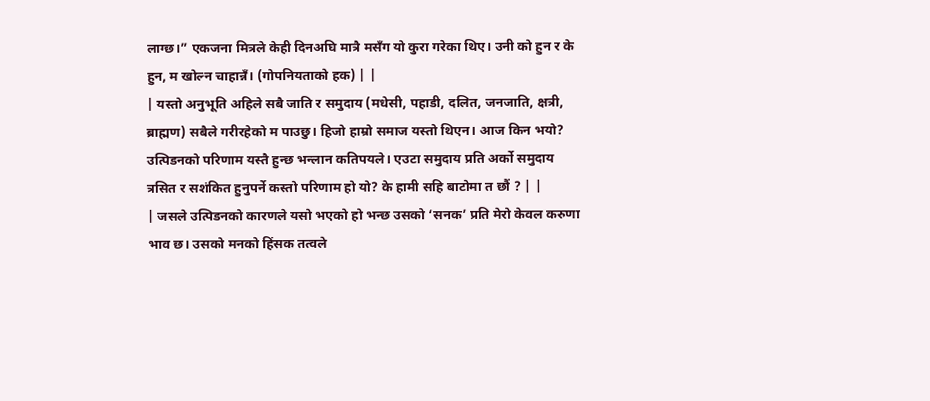लाग्छ।” एकजना मित्रले केही दिनअघि मात्रै मसँग यो कुरा गरेका थिए। उनी को हुन र के हुन, म खोल्न चाहान्नँ। (गोपनियताको हक) | |
| यस्तो अनुभूति अहिले सबै जाति र समुदाय (मधेसी, पहाडी, दलित, जनजाति, क्षत्री, ब्राह्मण) सबैले गरीरहेको म पाउछु। हिजो हाम्रो समाज यस्तो थिएन। आज किन भयो? उत्पिडनको परिणाम यस्तै हुन्छ भन्लान कतिपयले। एउटा समुदाय प्रति अर्को समुदाय त्रसित र सशंकित हुनुपर्ने कस्तो परिणाम हो यो? के हामी सहि बाटोमा त छौं ? | |
| जसले उत्पिडनको कारणले यसो भएको हो भन्छ उसको ‘सनक’ प्रति मेरो केवल करुणा भाव छ। उसको मनको हिंसक तत्वले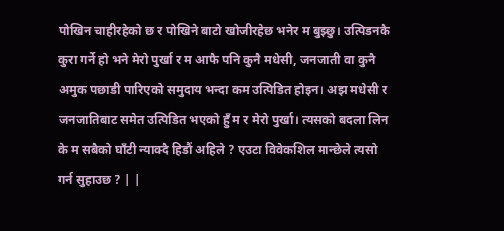पोखिन चाहीरहेको छ र पोखिने बाटो खोजीरहेछ भनेर म बुझ्छु। उत्पिडनकै कुरा गर्ने हो भने मेरो पुर्खा र म आफै पनि कुनै मधेसी, जनजाती वा कुनै अमुक पछाडी पारिएको समुदाय भन्दा कम उत्पिडित होइन। अझ मधेसी र जनजातिबाट समेत उत्पिडित भएको हुँ म र मेरो पुर्खा। त्यसको बदला लिन के म सबैको घाँटी न्याक्दै हिडौं अहिले ? एउटा विवेकशिल मान्छेले त्यसो गर्न सुहाउछ ? | |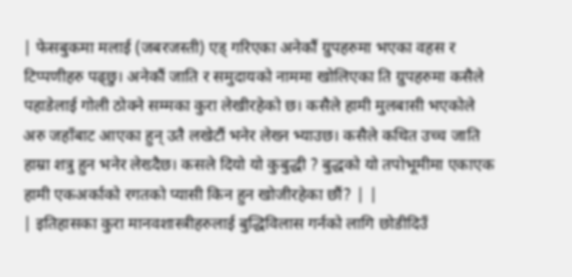| फेसबुकमा मलाई (जबरजस्ती) एड् गरिएका अनेकौं ग्रुपहरुमा भएका वहस र टिप्पणीहरु पढ्छु। अनेकौं जाति र समुदायको नाममा खोलिएका ति ग्रुपहरुमा कसैले पहाडेलाई गोली ठोक्ने सम्मका कुरा लेखीरहेको छ। कसैले हामी मुलबासी भएकोले अरु जहाँबाट आएका हुन् उतै लखेटौं भनेर लेख्न भ्याउछ। कसैले कथित उच्च जाति हाम्रा शत्रु हुन भनेर लेख्दैछ। कसले दियो यो कुबुद्धी ? बुद्धको यो तपोभूमीमा एकाएक हामी एकअर्काको रगतको प्यासी किन हुन खोजीरहेका छौं? | |
| इतिहासका कुरा मानवशास्त्रीहरुलाई बुद्धिविलास गर्नको लागि छोडीदिउँ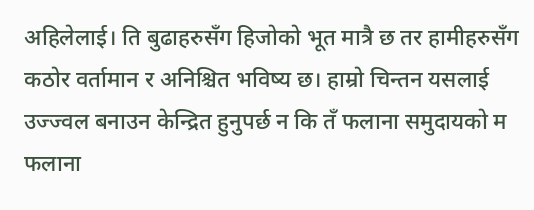अहिलेलाई। ति बुढाहरुसँग हिजोको भूत मात्रै छ तर हामीहरुसँग कठोर वर्तामान र अनिश्चित भविष्य छ। हाम्रो चिन्तन यसलाई उज्ज्वल बनाउन केन्द्रित हुनुपर्छ न कि तँ फलाना समुदायको म फलाना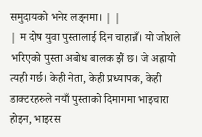समुदायको भनेर लड्नमा। | |
| म दोष युवा पुस्तालाई दिन चाहान्नँ। यो जोशले भरिएको पुस्ता अबोध बालक झैं छ। जे अह्रायो त्यही गर्छ। केही नेता, केही प्रध्यापक, केही डाक्टरहरुले नयाँ पुस्ताको दिमागमा भाइचारा होइन, भाइरस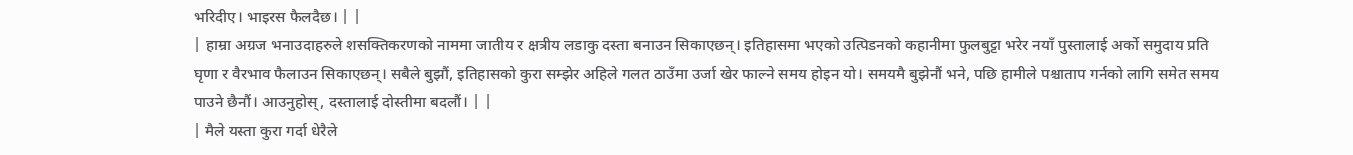भरिदीए। भाइरस फैलदैछ। | |
| हाम्रा अग्रज भनाउदाहरुले शसक्तिकरणको नाममा जातीय र क्षत्रीय लडाकु दस्ता बनाउन सिकाएछन्। इतिहासमा भएको उत्पिडनको कहानीमा फुलबुट्टा भरेर नयाँ पुस्तालाई अर्को समुदाय प्रति घृणा र वैरभाव फैलाउन सिकाएछन्। सबैले बुझौं, इतिहासको कुरा सम्झेर अहिले गलत ठाउँमा उर्जा खेर फाल्ने समय होइन यो। समयमै बुझेनौं भने, पछि हामीले पश्चाताप गर्नको लागि समेत समय पाउने छैनौं। आउनुहोस्, दस्तालाई दोस्तीमा बदलौं। | |
| मैले यस्ता कुरा गर्दा धेरैले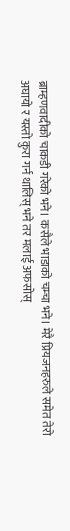ब्राम्हणवादीको चाकडी गरेको भने। कसैले भाडाको चम्चा भने। मेरै प्रियजनहरुले समेत तेरो अघायो र यस्तो कुरा गर्न थालिस् भने तर मलाई अफसोस्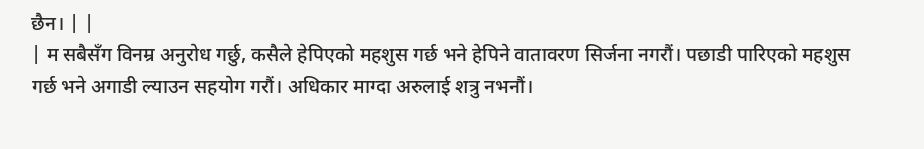छैन। | |
| म सबैसँग विनम्र अनुरोध गर्छु, कसैले हेपिएको महशुस गर्छ भने हेपिने वातावरण सिर्जना नगरौं। पछाडी पारिएको महशुस गर्छ भने अगाडी ल्याउन सहयोग गरौं। अधिकार माग्दा अरुलाई शत्रु नभनौं।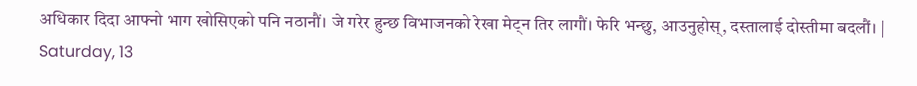अधिकार दिदा आफ्नो भाग खोसिएको पनि नठानौं। जे गरेर हुन्छ विभाजनको रेखा मेट्न तिर लागौं। फेरि भन्छु, आउनुहोस्, दस्तालाई दोस्तीमा बदलौं। |
Saturday, 13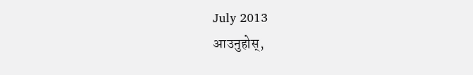July 2013
आउनुहोस्,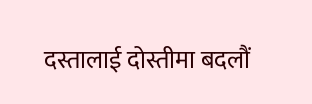दस्तालाई दोस्तीमा बदलौं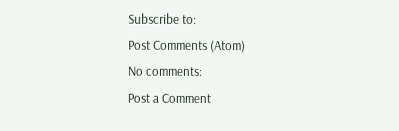Subscribe to:
Post Comments (Atom)
No comments:
Post a Comment